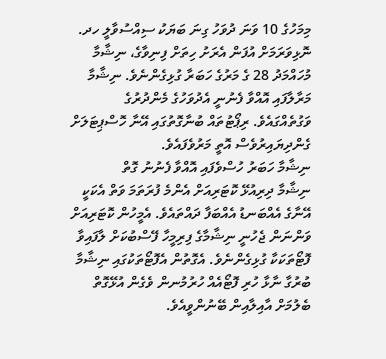މިމަހުގެ 10 ވަނަ ދުވަހު ގިނަ ބަޔަކު ސިއްސުވާލީ ހދ. ނޮޅިވަރަމަށް އުފަން އެރަށު ހިތަށް ފިނިވާގެ، ނިޝާމާ މުހައްމަދު 28 ގެ މަރުގެ ހަބަރާ ގުޅިގެންނެވެ. ނިޝާމާ މަރާލާފައި އޮއްވާ ފެނުނީ އެދުވަހުގެ މެންދުރުގެ ވަގުތެއްގައެވެ. ރިޕޯޓުތައް ބުނާގޮތުގައި އޭނާ ހޮސްޕިޓަލަށް ގެންދިޔައިރުވެސް އޮތީ މަރުވެފައެވެ.
ނިޝާމާ ހަބަރު ހުސްވެފައި އޮއްވާ ފެނުނު ގޮތް
ނިޝާމާ ދިރިއުޅޭ ކޮޓަރިއަށް އެންމެ ފުރަތަމަ ވަތް އެކަކީ އޭނާގެ އެއްބަނޑު އެއްބަފާ ދައްތައެވެ. އެމީހުން ކޮޓަރިއަށް ވަންނަން ޖެހުނީ ނިޝާމާގެ ފިރިމީހާ ފޭސްބުކަށް ލާފައިވާ ފޮޓޯތަކަކާ ގުޅިގެންނެވެ. އެގޮތުން އެފޮޓޯތަކުގައި ނިޝާމާ ބުރުގާ ނާޅާ ހުރި ފޮޓޯއެއް ހުރުމުނން ވެގެން އުޅޭގޮތް ބެލުމަށް އާއިލާއިން ބޭނުންވީއެވެ.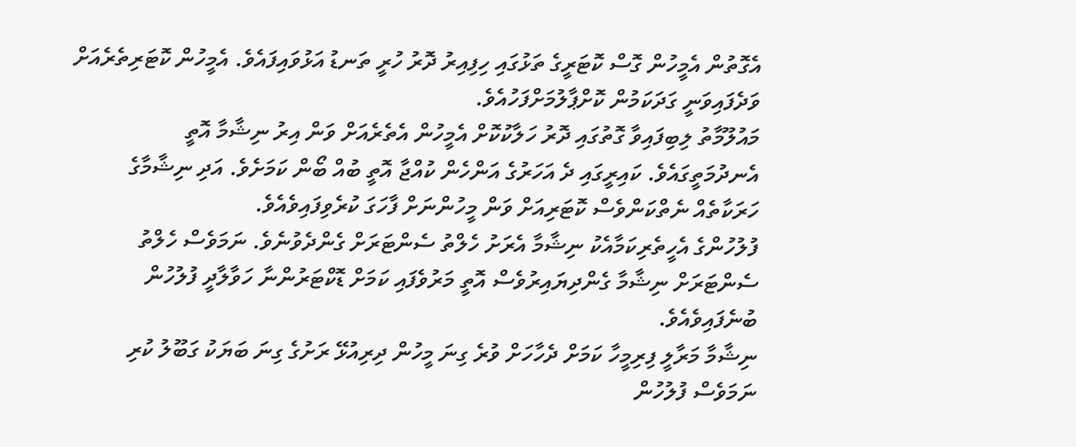އެގޮތުން އެމީހުން ގޮސް ކޮޓަރީގެ ތަޅުގައި ހިފިއިރު ދޮރު ހުރީ ތަނޑު އަޅުވައިފައެވެ. އެމީހުން ކޮޓަރިތެރެއަށް ވަދެފައިވަނީ ގަދަކަމުން ކޮށްޕާލުމަށްފަހުއެވެ.
މައުލޫމާތު ލިބިފައިވާ ގޮތުގައި ދޮރު ހަލާކުކޮށް އެމީހުން އެތެރެއަށް ވަން އިރު ނިޝާމާ އޮތީ އެނދުމަތީގައެވެ. ކައިރީގައި ދެ އަހަރުގެ އަންހެން ކުއްޖާ އޮތީ ބުއް ބޯން ކަމަށެވެ. އަދި ނިޝާމާގެ ހަރަކާތެއް ނެތްކަންވެސް ކޮޓަރިއަށް ވަން މީހުންނަށް ފާހަގަ ކުރެވިފައިވެއެވެ.
ފުލުހުންގެ އެހީތެރިކަމާއެކު ނިޝާމާ އެރަށު ހެލްތު ސެންޓަރަށް ގެންދެވުނެވެ. ނަމަވެސް ހެލްތު ސެންޓަރަށް ނިޝާމާ ގެންދިޔައިރުވެސް އޮތީ މަރުވެފައި ކަމަށް ޑޮކްޓަރުންނާ ހަވާލާދީ ފުލުހުން ބުނެފައިވެއެވެ.
ނިޝާމާ މަރާލީ ފިރިމީހާ ކަމަށް ދެހާހަށް ވުރެ ގިނަ މީހުން ދިރިއުޅޭ ރަށުގެ ގިނަ ބަޔަކު ގަބޫލު ކުރި ނަމަވެސް ފުލުހުން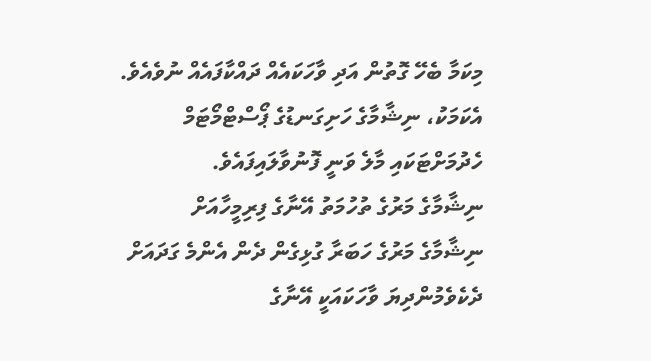މިކަމާ ބެހޭ ގޮތުން އަދި ވާހަކައެއް ދައްކާފައެއް ނުވެއެވެ. އެކަމަކު، ނިޝާމާގެ ހަށިގަނޑުގެ ޕޯސްޓްމޯޓަމް ހެދުމަށްޓަކައި މާލެ ވަނީ ފޮނުވާލައިފައެވެ.
ނިޝާމާގެ މަރުގެ ތުހުމަތު އޭނާގެ ފިރިމީހާއަށް
ނިޝާމާގެ މަރުގެ ހަބަރާ ގުޅިގެން ދެން އެންމެ ގަދައަށް ދެކެވެމުންދިޔަ ވާހަކައަކީ އޭނާގެ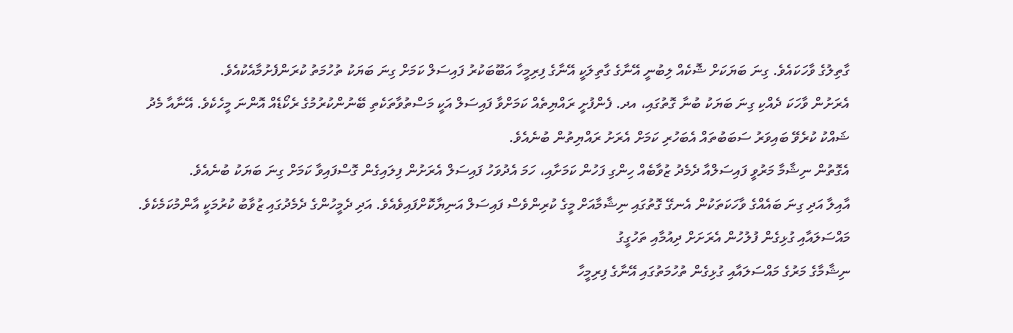ގާތިލުގެ ވާހަކައެވެ. ގިނަ ބަޔަކަށް ޝޮކެއް ލިބުނީ އޭނާގެ ގާތިލަކީ އޭނާގެ ފިރިމީހާ އަބޫބަކުރު ފައިސަލް ކަމަށް ގިނަ ބަޔަކު ތުހުމަތު ކުރަންފެށުމާއެކުއެވެ.
އެރަށުން ވާހަކަ ދެއްކި ގިނަ ބަޔަކު ބުނާ ގޮތުގައި، އދ. ފެންފުށީ ރައްޔިތެއް ކަމަށްވާ ފައިސަލް އަކީ މަސްތުވާތަކެތި ބޭނުންކުރުމުގެ ރެކޯޑެއް އޮންނަ މީހެކެވެ. އޭނާއާ މެދު ޝައްކު ކުރެވޭ ބައިވަރު ސަބަބުތައް އެބަހުރި ކަމަށް އެރަށު ރައްޔިތުން ބުނެއެވެ.
އެގޮތުން ނިޝާމާ މަރުވީ ފައިސަލްއާ ދެމެދު ޒުވާބެއް ހިންގި ފަހުން ކަމަށާއި، ހަމަ އެދުވަހު ފައިސަލް އެރަށުން ފިލައިގެން ގޮސްފައިވާ ކަމަށް ގިނަ ބަޔަކު ބުނެއެވެ.
އާއިލާ އަދި ގިނަ ބައެއްގެ ވާހަކަތަކުން އެނގޭ ގޮތުގައި ނިޝާމާއަށް މީގެ ކުރިންވެސް ފައިސަލް އަނިޔާކޮށްފައިވެއެވެ. އަދި ދެމީހުންގެ ދެމެދުގައި ޒުވާބު ކުރުމަކީ އާންމުކަމެކެވެ.
މައްސަލައާއި ގުޅިގެން ފުލުހުން އެރަށަށް ދިއުމާއި ތަހުގީގު
ނިޝާމާގެ މަރުގެ މައްސަލައާއި ގުޅިގެން ތުހުމަތުގައި އޭނާގެ ފިރިމީހާ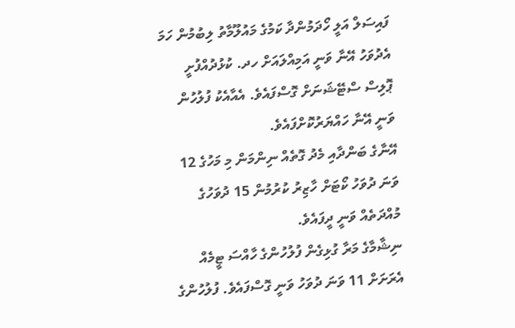ފައިސަލް އަލީ ހޯދަމުންދާ ކަމުގެ މައުލޫމާތު ލިބުމުން ހަމަ އެދުވަހު އޭނާ ވަނީ އަމިއްލައަށް ހދ. ކުޅުދުއްފުށީ ޕޮލިސް ސްޓޭޝަނަށް ގޮސްފައެވެ. އެއާއެކު ފުލުހުން ވަނީ އޭނާ ހައްޔަރުކޮށްފައެވެ.
އޭނާގެ ބަންދާއި މެދު ގޮތެއް ނިންމަން މި މަހުގެ 12 ވަނަ ދުވަހު ކޯޓަށް ހާޒިރު ކުރުމުން 15 ދުވަހުގެ މުއްދަތެއް ވަނީ ދީފައެވެ.
ނިޝާމާގެ މަރާ ގުޅިގެން ފުލުހުންގެ ހާއްސަ ޓީމެއް އެރަށަށް 11 ވަނަ ދުވަހު ވަނީ ގޮސްފައެވެ. ފުލުހުންގެ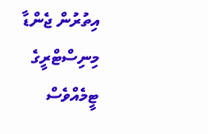އިތުރުން ޖެންޑާ މިނިސްޓްރީގެ ޓީމެއްވެސް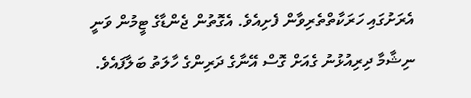އެރަށުގައި ހަރަކާތްތެރިވާން ފެށިއެވެ. އެގޮތުން ޖެންޑާގެ ޓީމުން ވަނީ ނިޝާމާ ދިރިއުޅުނު ގެއަށް ގޮސް އޭނާގެ ދަރިންގެ ހާލަތު ބަލާފައެވެ.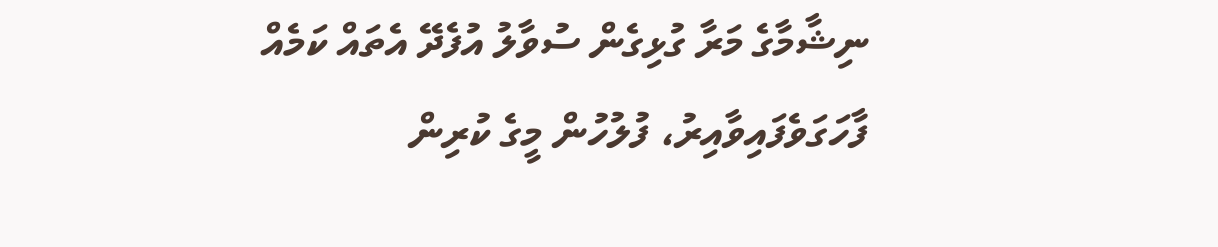ނިޝާމާގެ މަރާ ގުޅިގެން ސުވާލު އުފެދޭ އެތައް ކަމެއް ފާހަގަވެފައިވާއިރު، ފުލުހުން މީގެ ކުރިން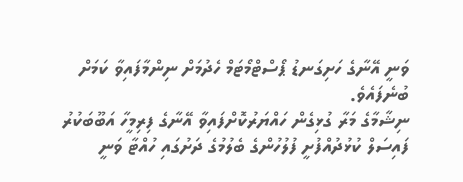ވަނީ އޭނާގެ ހަށިގަނޑު ޕޯސްޓްމޯޓަމް ހެދުމަށް ނިންމާފައިވާ ކަމަށް ބުނެފައެވެ.
ނިޝާމާގެ މަރާ ގުޅިގެން ހައްޔަރުކޮށްފައިވާ އޭނާގެ ފިރިމީހާ އަބޫބަކުރު ފައިސަލް ކުޅުދުއްފުށީ ފުލުހުންގެ ބެލުމުގެ ދަށުގައި ހުއްޓާ ވަނީ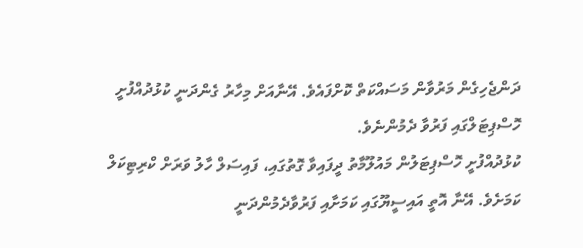ދަންޖެހިގެން މަރުވާން މަސައްކަތް ކޮށްފައެވެ. އޭނާއަށް މިހާރު ގެންދަނީ ކުޅުދުއްފުށީ ހޮސްޕިޓަލްގައި ފަރުވާ ދެމުންނެވެ.
ކުޅުދުއްފުށީ ހޮސްޕިޓަލުން މައުލޫމާތު ދީފައިވާ ގޮތުގައި، ފައިސަލް ހާލު ވަރަށް ކްރިޓިކަލް ކަމަށެވެ. އޭނާ އޮތީ އައިސީޔޫގައި ކަމަށާއި ފަރުވާދެމުންދަނީ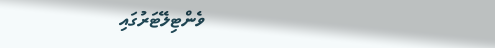ވެންޓިލޭޓަރުގައި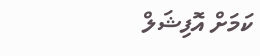ކަމަށް އޮފިޝަލް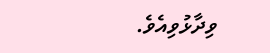ވިދާޅުވިއެވެ.